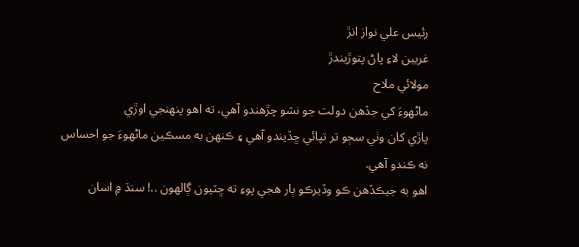رئيس علي نواز انڙ
غريبن لاءِ پاڻ پتوڙيندڙ
مولائي ملاح
ماڻهوءَ کي جڏهن دولت جو نشو چڙهندو آهي، ته اهو پنهنجي اوڙي
پاڙي کان وٺي سڄو تر تپائي ڇڏيندو آهي ۽ ڪنهن به مسڪين ماڻهوءَ جو احساس نه ڪندو آهي.
اهو به جيڪڏهن ڪو وڏيرڪو ٻار هجي پوءِ ته ڇٽيون ڳالهون ..! سنڌ ۾ اسان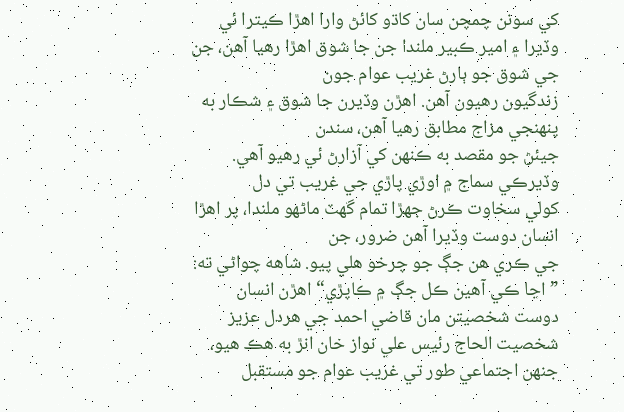کي سونن چمچن سان کاڌو کائڻ وارا اهڙا ڪيترا ئي
وڏيرا ۽ امير ڪبير ملندا جن جا شوق اهڙا رهيا آهن، جن جي شوق جو ٻارڻ غريب عوام جون
زندگيون رهيون آهن. اهڙن وڏيرن جا شوق ۽ شڪار به پنهنجي مزاج مطابق رهيا آهن، سندن
جيئڻ جو مقصد به ڪنهن کي آزارڻ ئي رهيو آهي. وڏيرڪي سماج ۾ اوڙي پاڙي جي غريب تي دل
کولي سخاوت ڪرڻ جهڙا تمام گھٽ ماڻهو ملندا، پر اهڙا انسان دوست وڏيرا آهن ضرور، جن
جي ڪري هن جڳ جو چرخو هلي پيو. شاهه چواڻي ته: ”اڃا ڪي آهين ڪل جڳ ۾ ڪاپڙي“ اهڙن انسان
دوست شخصيتن مان قاضي احمد جي هردل عزيز شخصيت الحاج رئيس علي نواز خان انڙ به هڪ هيو،
جنهن اجتماعي طور تي غريب عوام جو مستقبل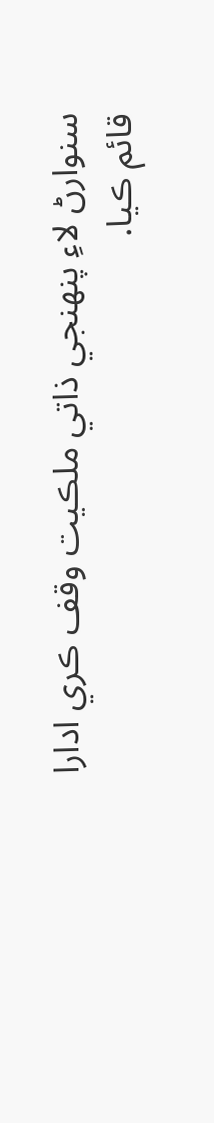سنوارڻ لاءِ پنهنجي ذاتي ملڪيت وقف ڪري ادارا
قائم ڪيا.